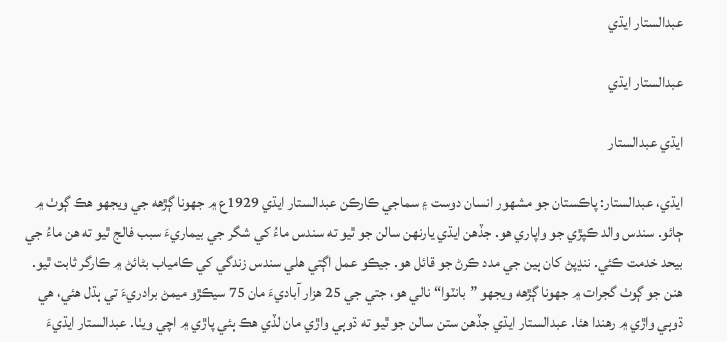عبدالستار ايڌي

عبدالستار ايڌي

ايڌي عبدالستار

ايڌي، عبدالستار: پاڪستان جو مشهور انسان دوست ۽ سماجي ڪارڪن عبدالستار ايڌي 1929ع ۾ جهونا ڳڙهه جي ويجهو هڪ ڳوٺ ۾ ڄائو. سندس والد ڪپڙي جو واپاري هو. جڏهن ايڌي يارنهن سالن جو ٿيو ته سندس ماءُ کي شگر جي بيماريءَ سبب فالج ٿيو ته هن ماءُ جي بيحد خدمت ڪئي. ننڍپڻ کان ٻين جي مدد ڪرڻ جو قائل هو. جيڪو عمل اڳتي هلي سندس زندگي کي ڪامياب بڻائڻ ۾ ڪارگر ثابت ٿيو.
هنن جو ڳوٺ گجرات ۾ جهونا ڳڙهه ويجهو ”بانٽوا“ نالي هو، جتي جي 25 هزار آباديءَ مان 75 سيڪڙو ميمڻ برادريءَ تي ٻڌل هئي، هي ڌوٻي واڙي ۾ رهندا هئا. عبدالستار ايڌي جڏهن ستن سالن جو ٿيو ته ڌوٻي واڙي مان لڏي هڪ ٻئي پاڙي ۾ اچي ويٺا. عبدالستار ايڌيءَ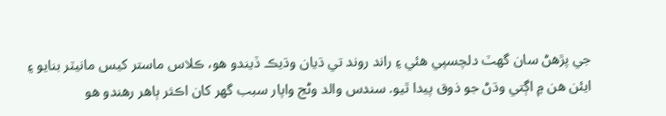جي پڙهڻ سان گهٽ دلچسپي هئي ۽ راند روند تي ڌيان وڌيڪ ڏيندو هو، ڪلاس ماستر کيس مانيٽر بنايو ۽ ايئن هن ۾ اڳتي وڌڻ جو ذوق پيدا ٿيو. سندس والد وڻج واپار سبب گهر کان اڪثر ٻاهر رهندو هو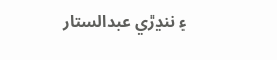۽ ننڍڙي عبدالستار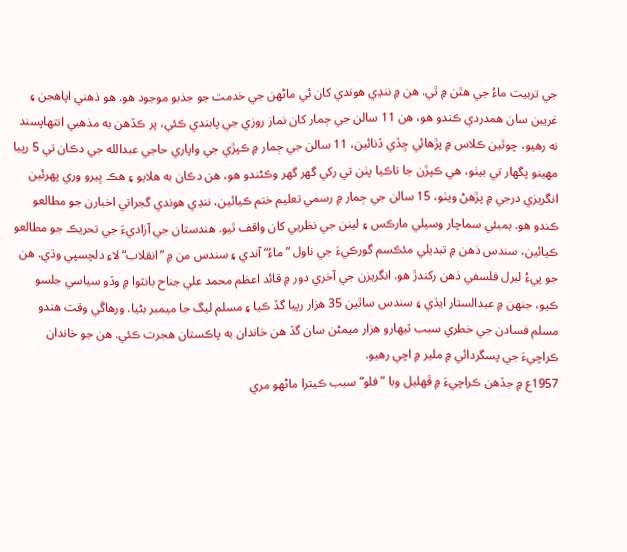جي تربيت ماءُ جي هٿن ۾ ٿي. هن ۾ ننڍي هوندي کان ئي ماڻهن جي خدمت جو جذبو موجود هو. هو ذهني اپاهجن ۽ غريبن سان همدردي ڪندو هو، هن 11 سالن جي ڄمار کان نماز روزي جي پابندي ڪئي، پر ڪڏهن به مذهبي انتهاپسند نه رهيو، چوٿين ڪلاس ۾ پڙهائي ڇڏي ڏنائين، 11 سالن جي ڄمار ۾ ڪپڙي جي واپاري حاجي عبدالله جي دڪان تي 5 رپيا مهينو پگهار تي بيٺو، هي ڪپڙن جا تاڪيا پٺن تي رکي گهر گهر وڪڻندو هو، هن دڪان به هلايو ۽ هڪ ڀيرو وري پهرئين انگريزي درجي ۾ پڙهڻ ويٺو، 15 سالن جي ڄمار ۾ رسمي تعليم ختم ڪيائين، ننڍي هوندي گجراتي اخبارن جو مطالعو ڪندو هو. بمبئي سماچار وسيلي مارڪس ۽ لينن جي نظريي کان واقف ٿيو. هندستان جي آزاديءَ جي تحريڪ جو مطالعو ڪيائين، سندس ذهن ۾ تبديلي مئڪسم گورڪيءَ جي ناول ”ماءُ“ آندي ۽ سندس من ۾ ”انقلاب“ لاءِ دلچسپي وڌي. هن جو پيءُ لبرل فلسفي ذهن رکندڙ هو. انگريزن جي آخري دور ۾ قائد اعظم محمد علي جناح بانٽوا ۾ وڏو سياسي جلسو ڪيو، جنهن ۾ عبدالستار ايڌي ۽ سندس ساٿين 35 هزار رپيا گڏ ڪيا ۽ مسلم ليگ جا ميمبر بڻيا. ورهاڱي وقت هندو مسلم فسادن جي خطري سبب ٽيهارو هزار ميمڻن سان گڏ هن خاندان به پاڪستان هجرت ڪئي. هن جو خاندان ڪراچيءَ جي پسگردائي ۾ ملير ۾ اچي رهيو.
1957ع ۾ جڏهن ڪراچيءَ ۾ ڦهليل وبا ”فلو“ سبب ڪيترا ماڻهو مري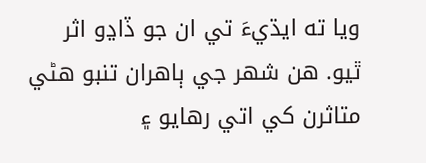ويا ته ايڌيءَ تي ان جو ڏاڍو اثر ٿيو. هن شهر جي ٻاهران تنبو هڻي متاثرن کي اتي رهايو ۽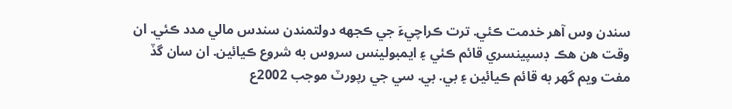سندن وس آهر خدمت ڪئي. ترت ڪراچيءَ جي ڪجهه دولتمندن سندس مالي مدد ڪئي. ان وقت هن هڪ ڊسپينسري قائم ڪئي ۽ ايمبولينس سروس به شروع ڪيائين. ان سان گڏ مفت ويم گهر به قائم ڪيائين ۽ بي. بي. سي جي رپورٽ موجب 2002ع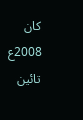کان 2008ع تائين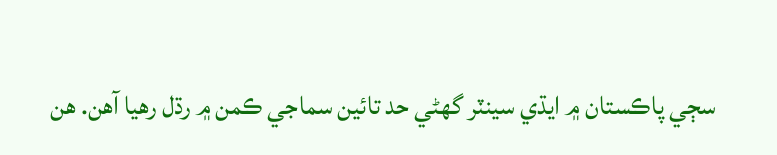سڄي پاڪستان ۾ ايڌي سينٽر گهڻي حد تائين سماجي ڪمن ۾ رڌل رهيا آهن. هن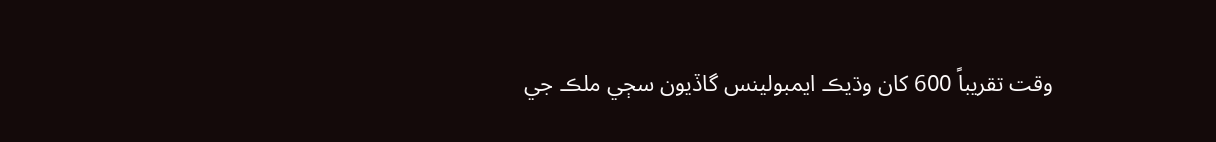وقت تقريباً 600 کان وڌيڪ ايمبولينس گاڏيون سڄي ملڪ جي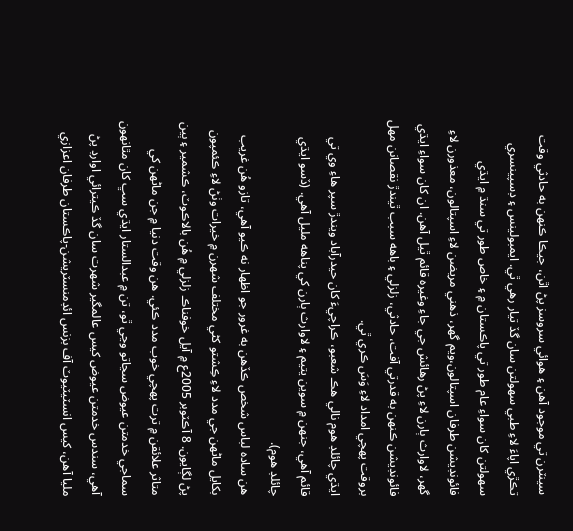سينٽرن تي موجود آهن ۽ هوائي سروسز پڻ اٿن، جيڪا ڪنهن به حادثي وقت تڪڙي اپاءَ لاءِ طبي سهولتن سان گڏ تيار رهي ٿي. ايمبولينس ۽ ڊسپينسري سهولتن کان سواءِ عام طور تي پاڪستان ۾ ۽ خاص طور تي سنڌ ۾ ايڌي فائونڊيشن طرفان اسپتالون،ويم گهر، ذهني مريضن لاءِ اسپتالون، معذورن لاءِ گهر، لاوارث ٻارن لاءِ پڻ رهائش جي جاءِ وغيره قائم ٿيل آهن. ان کان سواءِ ايڌي فائونڊيشن ڪنهن به قدرتي آفت، حادثي، زلزلي ۽ باهه سبب ٿيندڙ نقصانن مهل بروقت پهچي امداد لاءِ وَسَ ڪري ٿي.
ايڌي چائلڊ هوم نالي هڪ شعبو، ڪراچيءَ کان حيدرآباد ويندڙ سپر هاءِ وي تي قائم آهي، جنهن ۾ سوين يتيم ۽ لاوارث ٻارن کي پناهه مليل آهي. (ڏسو ايڌي چائلڊ هوم).
هن ساده لباس شخص ڪڏهن به غرور جو اظهار نه ڪيو آهي، تازو هُن غريب بکايل ماڻهن جي مدد لاءِ ڪِشتو کڻي مختلف شهرن ۾ خيرات وٺڻ لاءِ ڪئمپون پڻ لڳايون. 8 آڪٽوبر 2005ع ۾ آيل خوفناڪ زلزلي ۾ هُن بالاڪوٽ، ڪشمير ۽ ٻين متاثر علائقن ۾ ترت پهچي خوب مدد ڪئي. هن وقت دنيا ۾ جن ماڻهن کي سماجي خدمتن عيوض سڃاتو وڃي ٿو، تن ۾ عبدالستار ايڌي سڀ کان مٿانهون آهي، سندس خدمتن عيوض کيس عالمگير شهرت سان گڏ ڪيترائي اوارڊ پڻ مليا آهن، کيس انسٽيٽيوٽ آف بزنس ائڊمنسٽريشن-پاڪستان طرفان اعزازي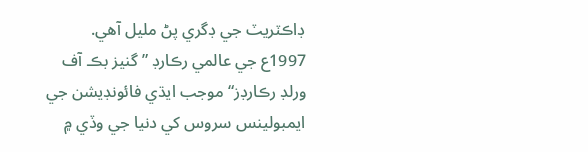ڊاڪٽريٽ جي ڊگري پڻ مليل آهي. 1997ع جي عالمي رڪارڊ ”گنيز بڪ آف ورلڊ رڪارڊز“ موجب ايڌي فائونڊيشن جي ايمبولينس سروس کي دنيا جي وڏي ۾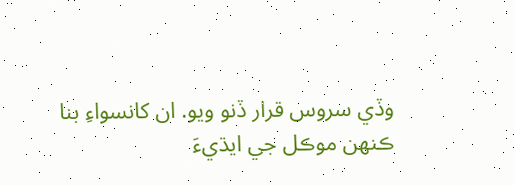وڏي سروس قرار ڏنو ويو. ان کانسواءِ بنا ڪنهن موڪل جي ايڌيءَ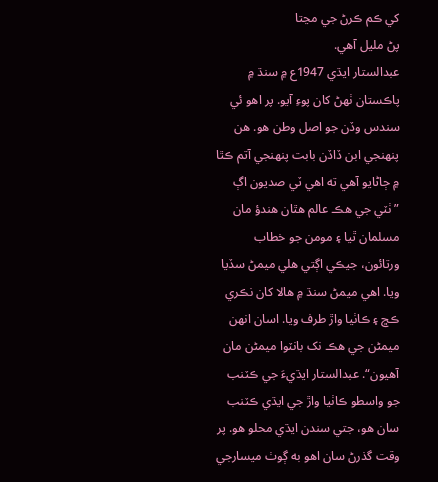کي ڪم ڪرڻ جي مڃتا
پڻ مليل آهي.
عبدالستار ايڌي 1947ع ۾ سنڌ ۾ پاڪستان ٺهڻ کان پوءِ آيو. پر اهو ئي سندس وڏن جو اصل وطن هو. هن پنهنجي ابن ڏاڏن بابت پنهنجي آتم ڪٿا ۾ ڄاڻايو آهي ته اهي ٽي صديون اڳ ”ٺٽي جي هڪ عالم هٿان هندؤ مان مسلمان ٿيا ۽ مومن جو خطاب ورتائون، جيڪي اڳتي هلي ميمڻ سڏيا ويا. اهي ميمڻ سنڌ ۾ هالا کان نڪري ڪڇ ۽ ڪاٺيا واڙ طرف ويا. اسان انهن ميمڻن جي هڪ نک بانٽوا ميمڻن مان آهيون“. عبدالستار ايڌيءَ جي ڪٽنب جو واسطو ڪاٺيا واڙ جي ايڌي ڪٽنب سان هو، جتي سندن ايڌي محلو هو. پر وقت گذرڻ سان اهو به ڳوٺ ميسارجي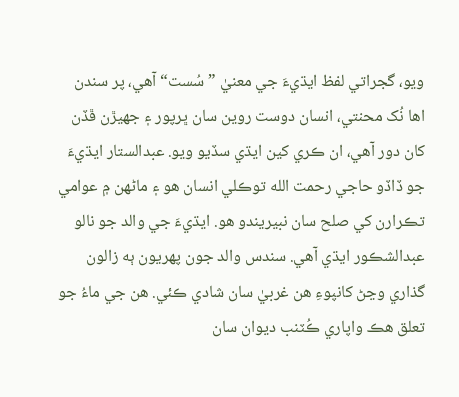ويو، گجراتي لفظ ايڌيءَ جي معنيٰ ”سُست“ آهي، پر سندن اها نُک محنتي، انسان دوست روين سان ڀرپور ۽ جهيڙن ڦڏن کان دور آهي، ان ڪري کين ايڌي سڏيو ويو. عبدالستار ايڌيءَ جو ڏاڏو حاجي رحمت الله توڪلي انسان هو ۽ ماڻهن ۾ عوامي تڪرارن کي صلح سان نبيريندو هو. ايڌيءَ جي والد جو نالو عبدالشڪور ايڌي آهي. سندس والد جون پهريون ٻه زالون گذاري وڃڻ کانپوءِ هن غربيٰ سان شادي ڪئي. هن جي ماءُ جو تعلق هڪ واپاري ڪُٽنب ديوان سان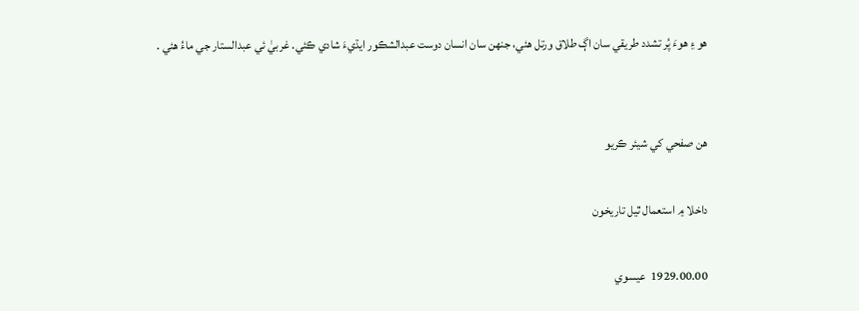هو ۽ هوءَ پُر تشدد طريقي سان اڳ طلاق ورتل هئي، جنهن سان انسان دوست عبدالشڪور ايڌيءَ شادي ڪئي. غربيٰ ئي عبدالستار جي ماءُ هئي .


هن صفحي کي شيئر ڪريو

داخلا ۾ استعمال ٿيل تاريخون

1929.00.00  عيسوي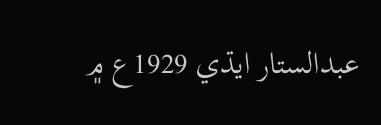عبدالستار ايڌي 1929ع ۾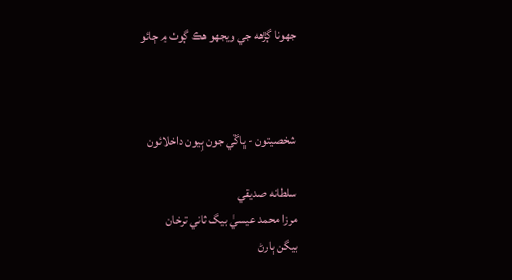جهونا ڳڙهه جي ويجهو هڪ ڳوٺ ۾ ڄائو



شخصيتون - ڀاڱي جون ٻِيون داخلائون

سلطانه صديقي
مرزا محمد عيسيٰ بيگ ثاني ترخان
بيگن ٻارڻ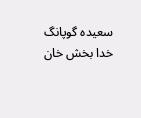سعيده گوپانگ
خدا بخش خان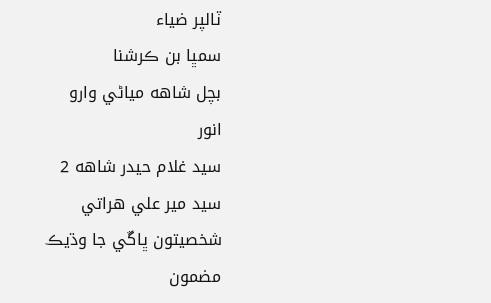ٽالپر ضياء
سمڀا بن ڪرشنا
بچل شاهه مياڻي وارو
انور
سيد غلام حيدر شاهه 2
سيد مير علي هراتي
شخصيتون ڀاڱي جا وڌيڪ مضمون